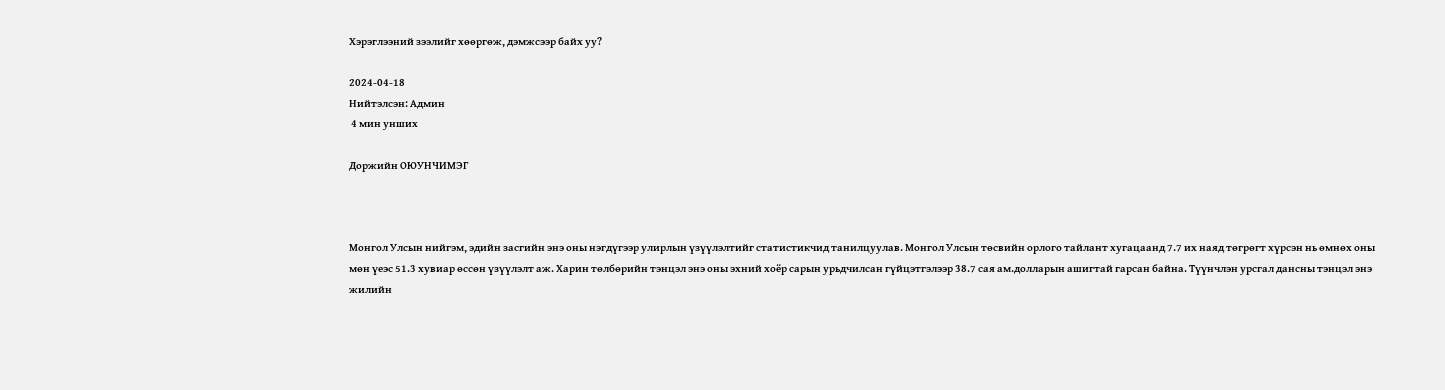Хэрэглээний зээлийг хөөргөж, дэмжсээр байх уу?

2024-04-18
Нийтэлсэн: Админ
 4 мин унших

Доржийн ОЮУНЧИМЭГ



Монгол Улсын нийгэм, эдийн засгийн энэ оны нэгдүгээр улирлын үзүүлэлтийг статистикчид танилцуулав. Монгол Улсын төсвийн орлого тайлант хугацаанд 7.7 их наяд төгрөгт хүрсэн нь өмнөх оны мөн үеэс 51.3 хувиар өссөн үзүүлэлт аж. Харин төлбөрийн тэнцэл энэ оны эхний хоёр сарын урьдчилсан гүйцэтгэлээр 38.7 сая ам.долларын ашигтай гарсан байна. Түүнчлэн урсгал дансны тэнцэл энэ жилийн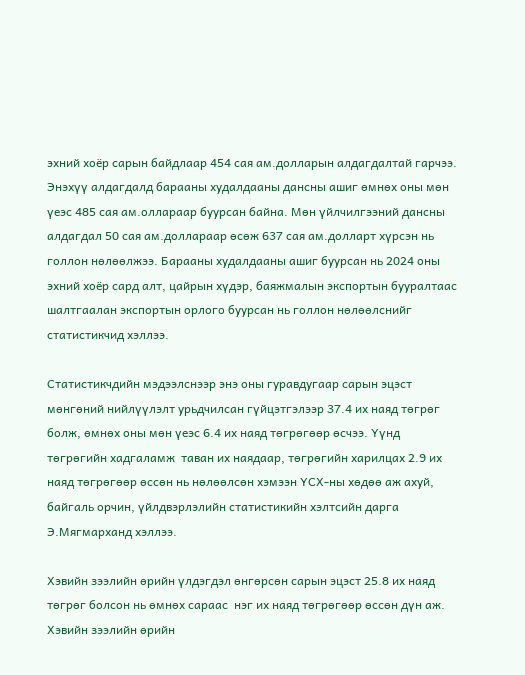эхний хоёр сарын байдлаар 454 сая ам.долларын алдагдалтай гарчээ. Энэхүү алдагдалд барааны худалдааны дансны ашиг өмнөх оны мөн үеэс 485 сая ам.оллараар буурсан байна. Мөн үйлчилгээний дансны алдагдал 50 сая ам.доллараар өсөж 637 сая ам.долларт хүрсэн нь голлон нөлөөлжээ. Барааны худалдааны ашиг буурсан нь 2024 оны эхний хоёр сард алт, цайрын хүдэр, баяжмалын экспортын бууралтаас шалтгаалан экспортын орлого буурсан нь голлон нөлөөлснийг статистикчид хэллээ.

Статистикчдийн мэдээлснээр энэ оны гуравдугаар сарын эцэст мөнгөний нийлүүлэлт урьдчилсан гүйцэтгэлээр 37.4 их наяд төгрөг болж, өмнөх оны мөн үеэс 6.4 их наяд төгрөгөөр өсчээ. Үүнд төгрөгийн хадгаламж  таван их наядаар, төгрөгийн харилцах 2.9 их наяд төгрөгөөр өссөн нь нөлөөлсөн хэмээн ҮСХ-ны хөдөө аж ахуй, байгаль орчин, үйлдвэрлэлийн статистикийн хэлтсийн дарга Э.Мягмарханд хэллээ.

Хэвийн зээлийн өрийн үлдэгдэл өнгөрсөн сарын эцэст 25.8 их наяд төгрөг болсон нь өмнөх сараас  нэг их наяд төгрөгөөр өссөн дүн аж. Хэвийн зээлийн өрийн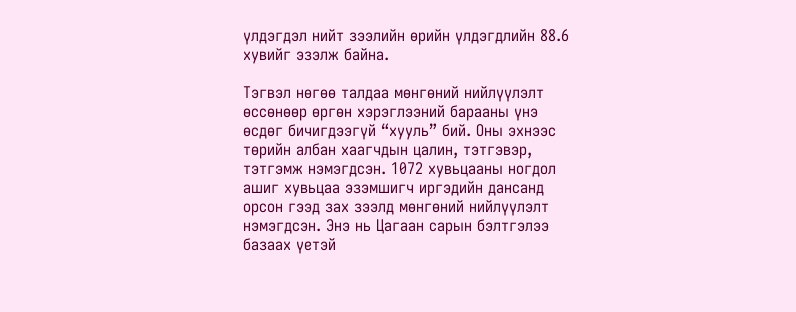үлдэгдэл нийт зээлийн өрийн үлдэгдлийн 88.6 хувийг эзэлж байна.

Тэгвэл нөгөө талдаа мөнгөний нийлүүлэлт өссөнөөр өргөн хэрэглээний барааны үнэ өсдөг бичигдээгүй “хууль” бий. Оны эхнээс төрийн албан хаагчдын цалин, тэтгэвэр, тэтгэмж нэмэгдсэн. 1072 хувьцааны ногдол ашиг хувьцаа эзэмшигч иргэдийн дансанд орсон гээд зах зээлд мөнгөний нийлүүлэлт нэмэгдсэн. Энэ нь Цагаан сарын бэлтгэлээ базаах үетэй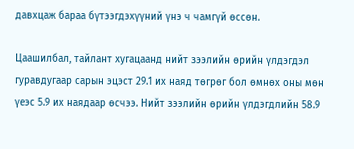давхцаж бараа бүтээгдэхүүний үнэ ч чамгүй өссөн.

Цаашилбал, тайлант хугацаанд нийт зээлийн өрийн үлдэгдэл гуравдугаар сарын эцэст 29.1 их наяд төгрөг бол өмнөх оны мөн үеэс 5.9 их наядаар өсчээ. Нийт зээлийн өрийн үлдэгдлийн 58.9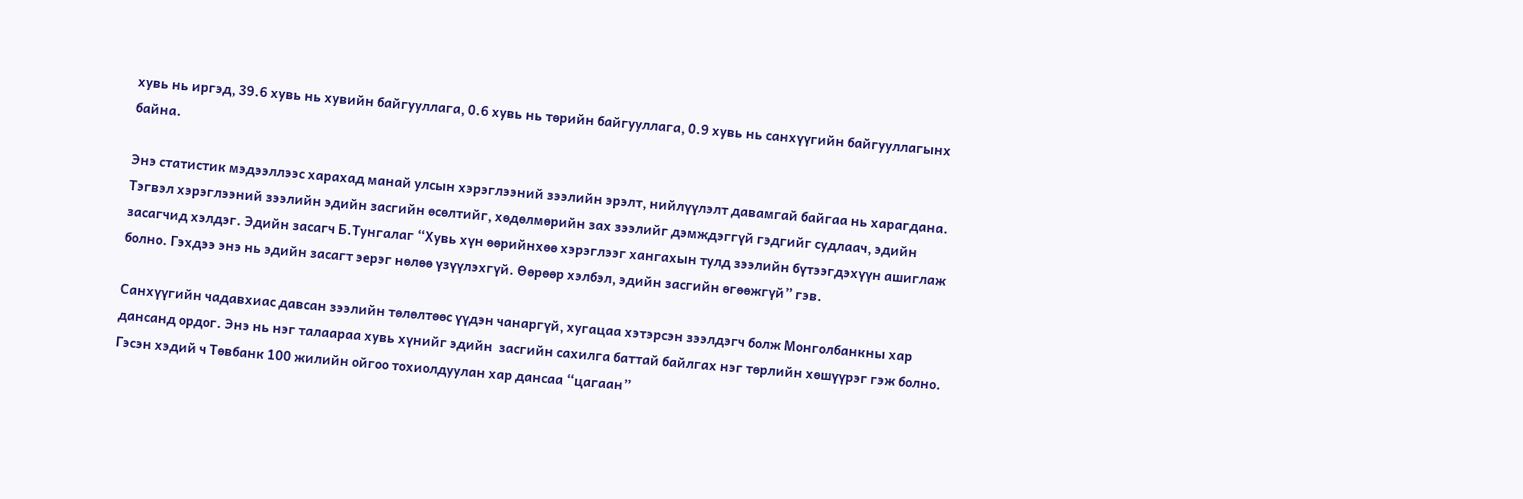хувь нь иргэд, 39.6 хувь нь хувийн байгууллага, 0.6 хувь нь төрийн байгууллага, 0.9 хувь нь санхүүгийн байгууллагынх байна.

Энэ статистик мэдээллээс харахад манай улсын хэрэглээний зээлийн эрэлт, нийлүүлэлт давамгай байгаа нь харагдана. Тэгвэл хэрэглээний зээлийн эдийн засгийн өсөлтийг, хөдөлмөрийн зах зээлийг дэмждэггүй гэдгийг судлаач, эдийн засагчид хэлдэг. Эдийн засагч Б.Тунгалаг “Хувь хүн өөрийнхөө хэрэглээг хангахын тулд зээлийн бүтээгдэхүүн ашиглаж болно. Гэхдээ энэ нь эдийн засагт эерэг нөлөө үзүүлэхгүй. Өөрөөр хэлбэл, эдийн засгийн өгөөжгүй” гэв.

Санхүүгийн чадавхиас давсан зээлийн төлөлтөөс үүдэн чанаргүй, хугацаа хэтэрсэн зээлдэгч болж Монголбанкны хар дансанд ордог. Энэ нь нэг талаараа хувь хүнийг эдийн  засгийн сахилга баттай байлгах нэг төрлийн хөшүүрэг гэж болно. Гэсэн хэдий ч Төвбанк 100 жилийн ойгоо тохиолдуулан хар дансаа “цагаан”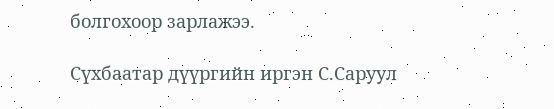болгохоор зарлажээ.

Сүхбаатар дүүргийн иргэн С.Саруул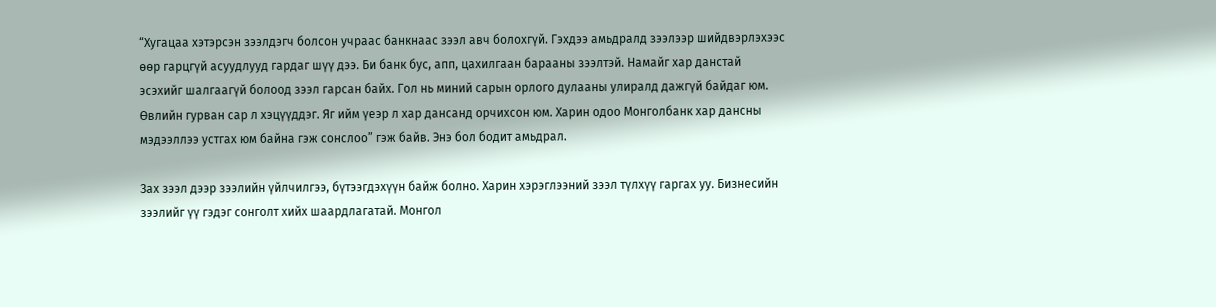“Хугацаа хэтэрсэн зээлдэгч болсон учраас банкнаас зээл авч болохгүй. Гэхдээ амьдралд зээлээр шийдвэрлэхээс өөр гарцгүй асуудлууд гардаг шүү дээ. Би банк бус, апп, цахилгаан барааны зээлтэй. Намайг хар данстай эсэхийг шалгаагүй болоод зээл гарсан байх. Гол нь миний сарын орлого дулааны улиралд дажгүй байдаг юм. Өвлийн гурван сар л хэцүүддэг. Яг ийм үеэр л хар дансанд орчихсон юм. Харин одоо Монголбанк хар дансны мэдээллээ устгах юм байна гэж сонслоо” гэж байв. Энэ бол бодит амьдрал.

Зах зээл дээр зээлийн үйлчилгээ, бүтээгдэхүүн байж болно. Харин хэрэглээний зээл түлхүү гаргах уу. Бизнесийн зээлийг үү гэдэг сонголт хийх шаардлагатай. Монгол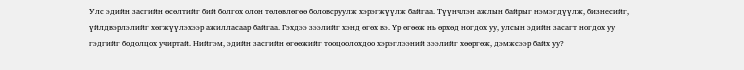Улс эдийн засгийн өсөлтийг бий болгох олон төлөвлөгөө боловсруулж хэрэгжүүлж байгаа. Түүнчлэн ажлын байрыг нэмэгдүүлж, бизнесийг, үйлдвэрлэлийг хөгжүүлэхээр ажилласаар байгаа. Гэхдээ зээлийг хэнд өгөх вэ. Үр өгөөж нь өрхөд ногдох уу, улсын эдийн засагт ногдох уу гэдгийг бодолцох учиртай. Нийгэм, эдийн засгийн өгөөжийг тооцоолохдоо хэрэглээний зээлийг хөөргөж, дэмжсээр байх уу?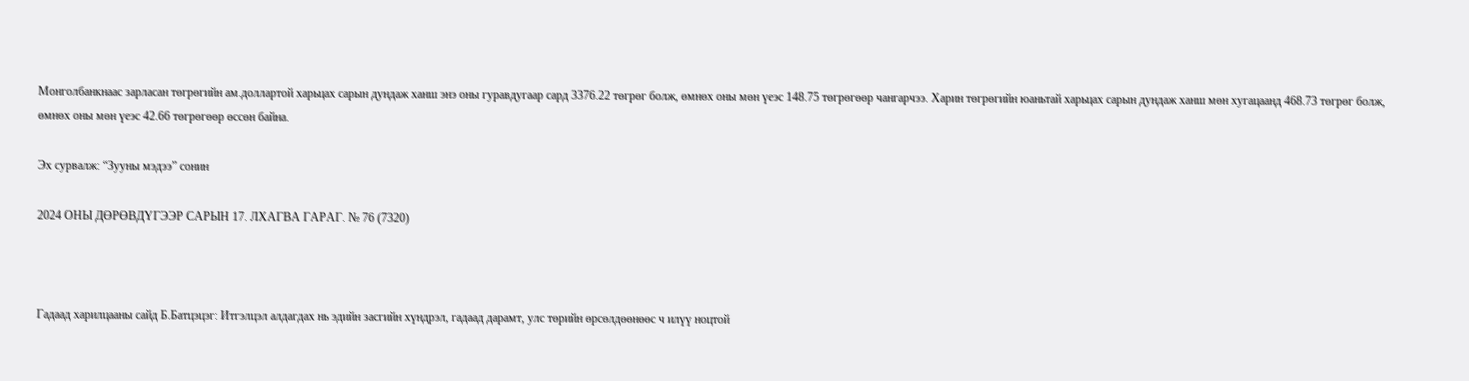Монголбанкнаас зарласан төгрөгийн ам.доллартой харьцах сарын дундаж ханш энэ оны гуравдугаар сард 3376.22 төгрөг болж, өмнөх оны мөн үеэс 148.75 төгрөгөөр чангарчээ. Харин төгрөгийн юаньтай харьцах сарын дундаж ханш мөн хугацаанд 468.73 төгрөг болж, өмнөх оны мөн үеэс 42.66 төгрөгөөр өссөн байна.

Эх сурвалж: “Зууны мэдээ” сонин

2024 ОНЫ ДӨРӨВДҮГЭЭР САРЫН 17. ЛХАГВА ГАРАГ. № 76 (7320)



Гадаад харилцааны сайд Б.Батцэцэг: Итгэлцэл алдагдах нь эдийн засгийн хүндрэл, гадаад дарамт, улс төрийн өрсөлдөөнөөс ч илүү ноцтой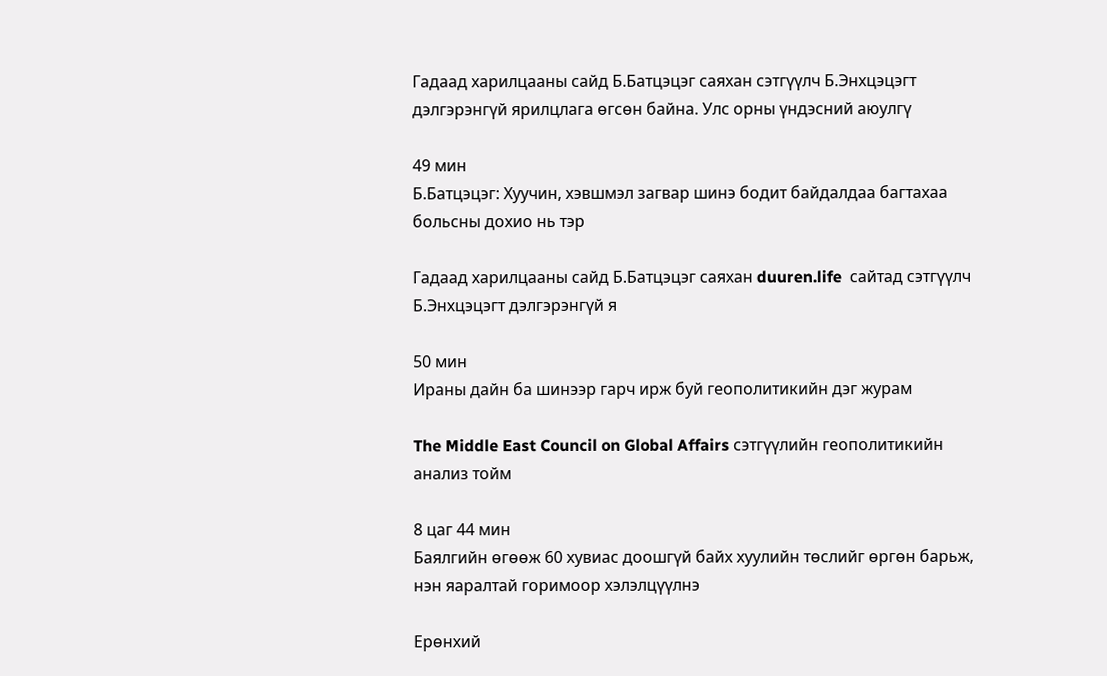Гадаад харилцааны сайд Б.Батцэцэг саяхан сэтгүүлч Б.Энхцэцэгт дэлгэрэнгүй ярилцлага өгсөн байна. Улс орны үндэсний аюулгү

49 мин
Б.Батцэцэг: Хуучин, хэвшмэл загвар шинэ бодит байдалдаа багтахаа больсны дохио нь тэр

Гадаад харилцааны сайд Б.Батцэцэг саяхан duuren.life  сайтад сэтгүүлч Б.Энхцэцэгт дэлгэрэнгүй я

50 мин
Ираны дайн ба шинээр гарч ирж буй геополитикийн дэг журам

The Middle East Council on Global Affairs сэтгүүлийн геополитикийн анализ тойм

8 цаг 44 мин
Баялгийн өгөөж 60 хувиас доошгүй байх хуулийн төслийг өргөн барьж, нэн яаралтай горимоор хэлэлцүүлнэ

Ерөнхий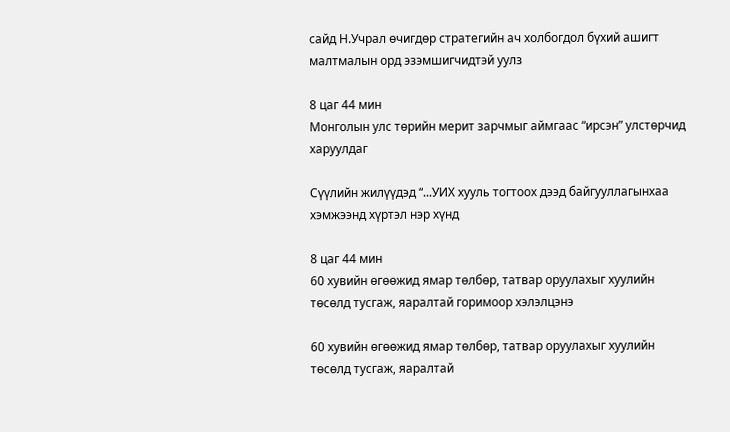сайд Н.Учрал өчигдөр стратегийн ач холбогдол бүхий ашигт малтмалын орд эзэмшигчидтэй уулз

8 цаг 44 мин
Монголын улс төрийн мерит зарчмыг аймгаас “ирсэн” улстөрчид харуулдаг

Сүүлийн жилүүдэд “...УИХ хууль тогтоох дээд байгууллагынхаа хэмжээнд хүртэл нэр хүнд

8 цаг 44 мин
60 хувийн өгөөжид ямар төлбөр, татвар оруулахыг хуулийн төсөлд тусгаж, яаралтай горимоор хэлэлцэнэ

60 хувийн өгөөжид ямар төлбөр, татвар оруулахыг хуулийн төсөлд тусгаж, яаралтай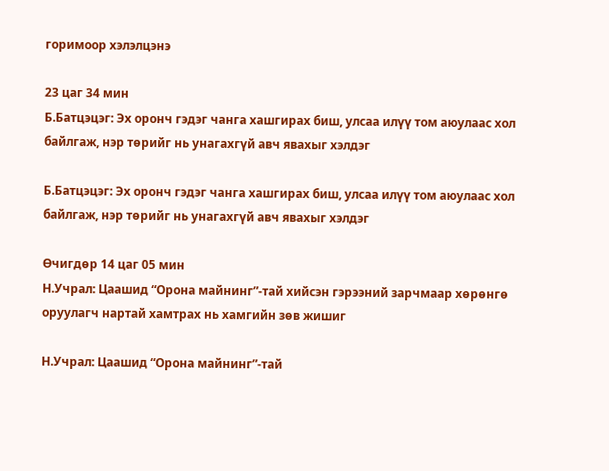горимоор хэлэлцэнэ

23 цаг 34 мин
Б.Батцэцэг: Эх оронч гэдэг чанга хашгирах биш, улсаа илүү том аюулаас хол байлгаж, нэр төрийг нь унагахгүй авч явахыг хэлдэг

Б.Батцэцэг: Эх оронч гэдэг чанга хашгирах биш, улсаа илүү том аюулаас хол байлгаж, нэр төрийг нь унагахгүй авч явахыг хэлдэг

Өчигдөр 14 цаг 05 мин
Н.Учрал: Цаашид “Орона майнинг”-тай хийсэн гэрээний зарчмаар хөрөнгө оруулагч нартай хамтрах нь хамгийн зөв жишиг

Н.Учрал: Цаашид “Орона майнинг”-тай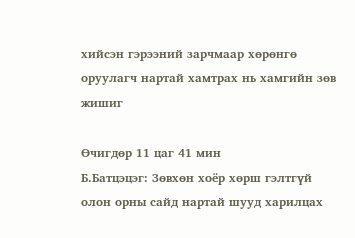хийсэн гэрээний зарчмаар хөрөнгө оруулагч нартай хамтрах нь хамгийн зөв жишиг

Өчигдөр 11 цаг 41 мин
Б.Батцэцэг: Зөвхөн хоёр хөрш гэлтгүй олон орны сайд нартай шууд харилцах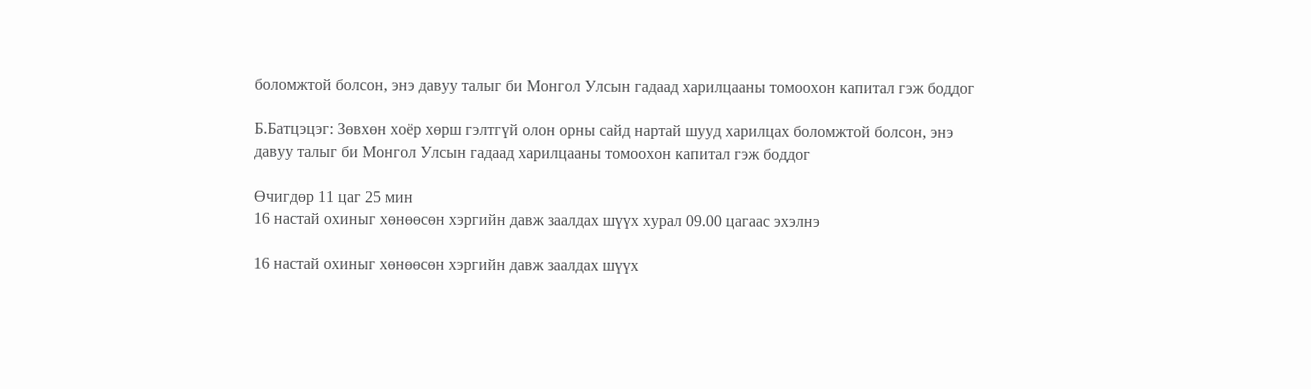боломжтой болсон, энэ давуу талыг би Монгол Улсын гадаад харилцааны томоохон капитал гэж боддог

Б.Батцэцэг: Зөвхөн хоёр хөрш гэлтгүй олон орны сайд нартай шууд харилцах боломжтой болсон, энэ давуу талыг би Монгол Улсын гадаад харилцааны томоохон капитал гэж боддог

Өчигдөр 11 цаг 25 мин
16 настай охиныг хөнөөсөн хэргийн давж заалдах шүүх хурал 09.00 цагаас эхэлнэ

16 настай охиныг хөнөөсөн хэргийн давж заалдах шүүх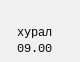хурал 09.00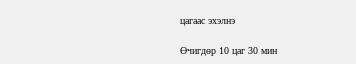цагаас эхэлнэ

Өчигдөр 10 цаг 30 мин